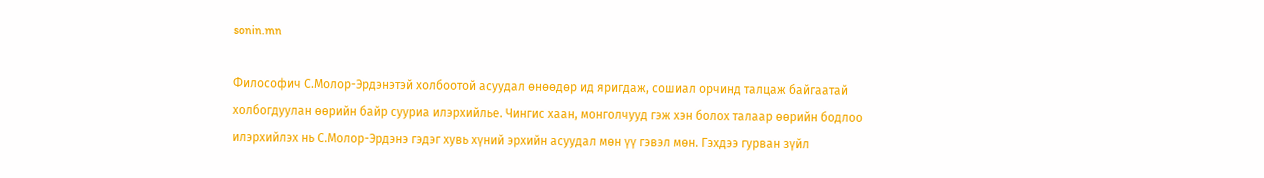sonin.mn

Философич С.Молор-Эрдэнэтэй холбоотой асуудал өнөөдөр ид яригдаж, сошиал орчинд талцаж байгаатай холбогдуулан өөрийн байр сууриа илэрхийлье. Чингис хаан, монголчууд гэж хэн болох талаар өөрийн бодлоо илэрхийлэх нь С.Молор-Эрдэнэ гэдэг хувь хүний эрхийн асуудал мөн үү гэвэл мөн. Гэхдээ гурван зүйл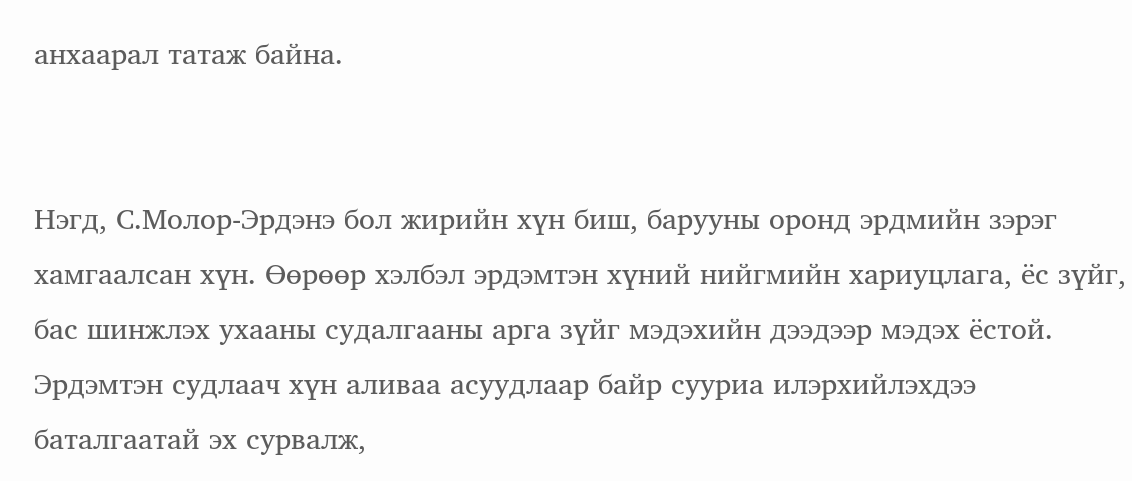анхаарал татаж байна.


Нэгд, С.Молор-Эрдэнэ бол жирийн хүн биш, барууны оронд эрдмийн зэрэг хамгаалсан хүн. Өөрөөр хэлбэл эрдэмтэн хүний нийгмийн хариуцлага, ёс зүйг, бас шинжлэх ухааны судалгааны арга зүйг мэдэхийн дээдээр мэдэх ёстой. Эрдэмтэн судлаач хүн аливаа асуудлаар байр сууриа илэрхийлэхдээ баталгаатай эх сурвалж,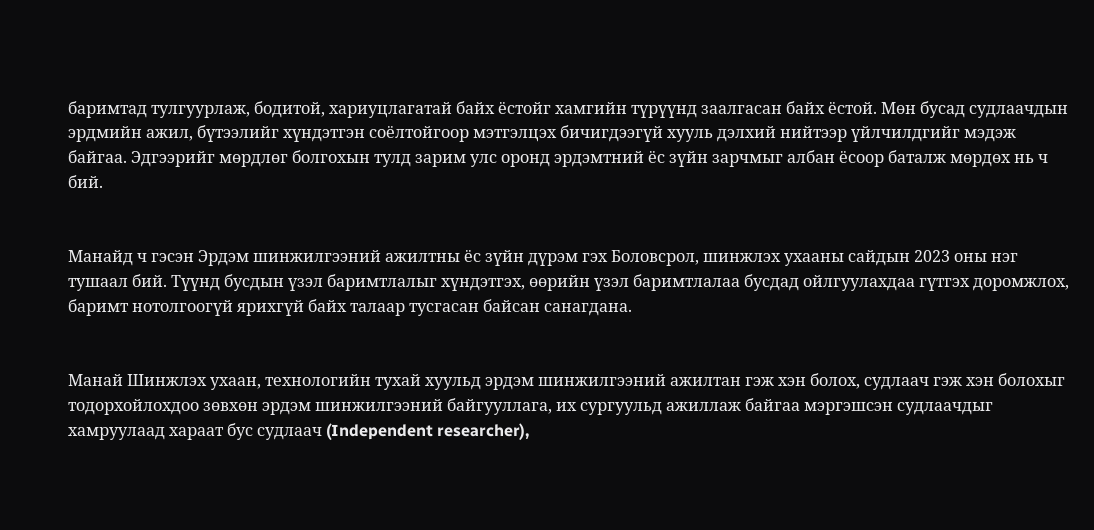баримтад тулгуурлаж, бодитой, хариуцлагатай байх ёстойг хамгийн түрүүнд заалгасан байх ёстой. Мөн бусад судлаачдын эрдмийн ажил, бүтээлийг хүндэтгэн соёлтойгоор мэтгэлцэх бичигдээгүй хууль дэлхий нийтээр үйлчилдгийг мэдэж байгаа. Эдгээрийг мөрдлөг болгохын тулд зарим улс оронд эрдэмтний ёс зүйн зарчмыг албан ёсоор баталж мөрдөх нь ч бий.


Манайд ч гэсэн Эрдэм шинжилгээний ажилтны ёс зүйн дүрэм гэх Боловсрол, шинжлэх ухааны сайдын 2023 оны нэг тушаал бий. Түүнд бусдын үзэл баримтлалыг хүндэтгэх, өөрийн үзэл баримтлалаа бусдад ойлгуулахдаа гүтгэх доромжлох, баримт нотолгоогүй ярихгүй байх талаар тусгасан байсан санагдана.


Манай Шинжлэх ухаан, технологийн тухай хуульд эрдэм шинжилгээний ажилтан гэж хэн болох, судлаач гэж хэн болохыг тодорхойлохдоо зөвхөн эрдэм шинжилгээний байгууллага, их сургуульд ажиллаж байгаа мэргэшсэн судлаачдыг хамруулаад хараат бус судлаач (Independent researcher),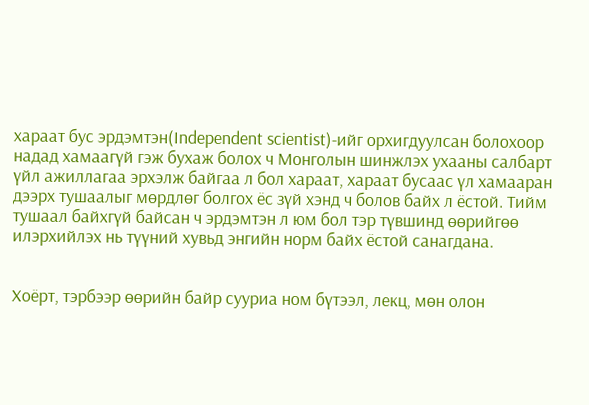хараат бус эрдэмтэн(Independent scientist)-ийг орхигдуулсан болохоор надад хамаагүй гэж бухаж болох ч Монголын шинжлэх ухааны салбарт үйл ажиллагаа эрхэлж байгаа л бол хараат, хараат бусаас үл хамааран дээрх тушаалыг мөрдлөг болгох ёс зүй хэнд ч болов байх л ёстой. Тийм тушаал байхгүй байсан ч эрдэмтэн л юм бол тэр түвшинд өөрийгөө илэрхийлэх нь түүний хувьд энгийн норм байх ёстой санагдана.


Хоёрт, тэрбээр өөрийн байр сууриа ном бүтээл, лекц, мөн олон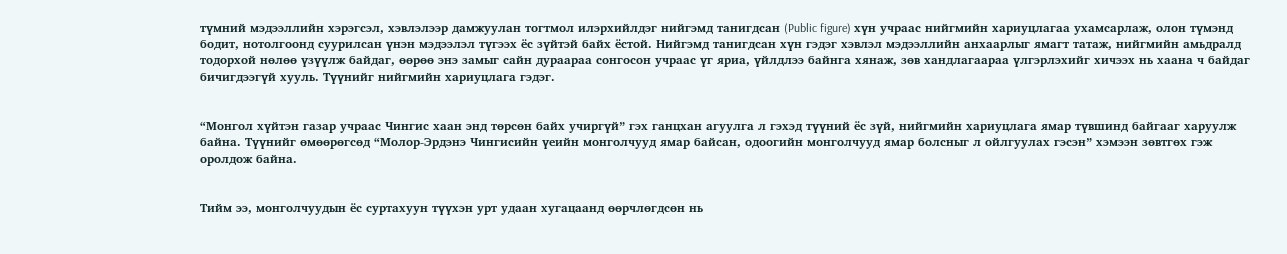түмний мэдээллийн хэрэгсэл, хэвлэлээр дамжуулан тогтмол илэрхийлдэг нийгэмд танигдсан (Public figure) хүн учраас нийгмийн хариуцлагаа ухамсарлаж, олон түмэнд бодит, нотолгоонд суурилсан үнэн мэдээлэл түгээх ёс зүйтэй байх ёстой. Нийгэмд танигдсан хүн гэдэг хэвлэл мэдээллийн анхаарлыг ямагт татаж, нийгмийн амьдралд тодорхой нөлөө үзүүлж байдаг, өөрөө энэ замыг сайн дураараа сонгосон учраас үг яриа, үйлдлээ байнга хянаж, зөв хандлагаараа үлгэрлэхийг хичээх нь хаана ч байдаг бичигдээгүй хууль. Түүнийг нийгмийн хариуцлага гэдэг.


“Монгол хүйтэн газар учраас Чингис хаан энд төрсөн байх учиргүй” гэх ганцхан агуулга л гэхэд түүний ёс зүй, нийгмийн хариуцлага ямар түвшинд байгааг харуулж байна. Түүнийг өмөөрөгсөд “Молор-Эрдэнэ Чингисийн үеийн монголчууд ямар байсан, одоогийн монголчууд ямар болсныг л ойлгуулах гэсэн” хэмээн зөвтгөх гэж оролдож байна.


Тийм ээ, монголчуудын ёс суртахуун түүхэн урт удаан хугацаанд өөрчлөгдсөн нь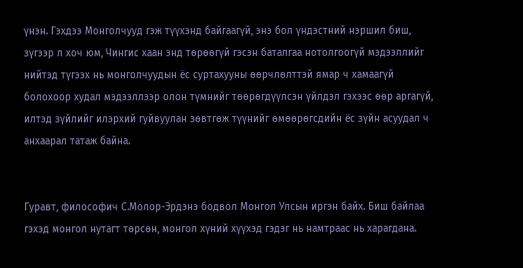үнэн. Гэхдээ Монголчууд гэж түүхэнд байгаагүй, энэ бол үндэстний нэршил биш, зүгээр л хоч юм, Чингис хаан энд төрөөгүй гэсэн баталгаа нотолгоогүй мэдээллийг нийтэд түгээх нь монголчуудын ёс суртахууны өөрчлөлттэй ямар ч хамаагүй болохоор худал мэдээллээр олон түмнийг төөрөгдүүлсэн үйлдэл гэхээс өөр аргагүй, илтэд зүйлийг илэрхий гуйвуулан зөвтгөж түүнийг өмөөрөгсдийн ёс зүйн асуудал ч анхаарал татаж байна.


Гуравт, философич С.Молор-Эрдэнэ бодвол Монгол Улсын иргэн байх. Биш байлаа гэхэд монгол нутагт төрсөн, монгол хүний хүүхэд гэдэг нь намтраас нь харагдана.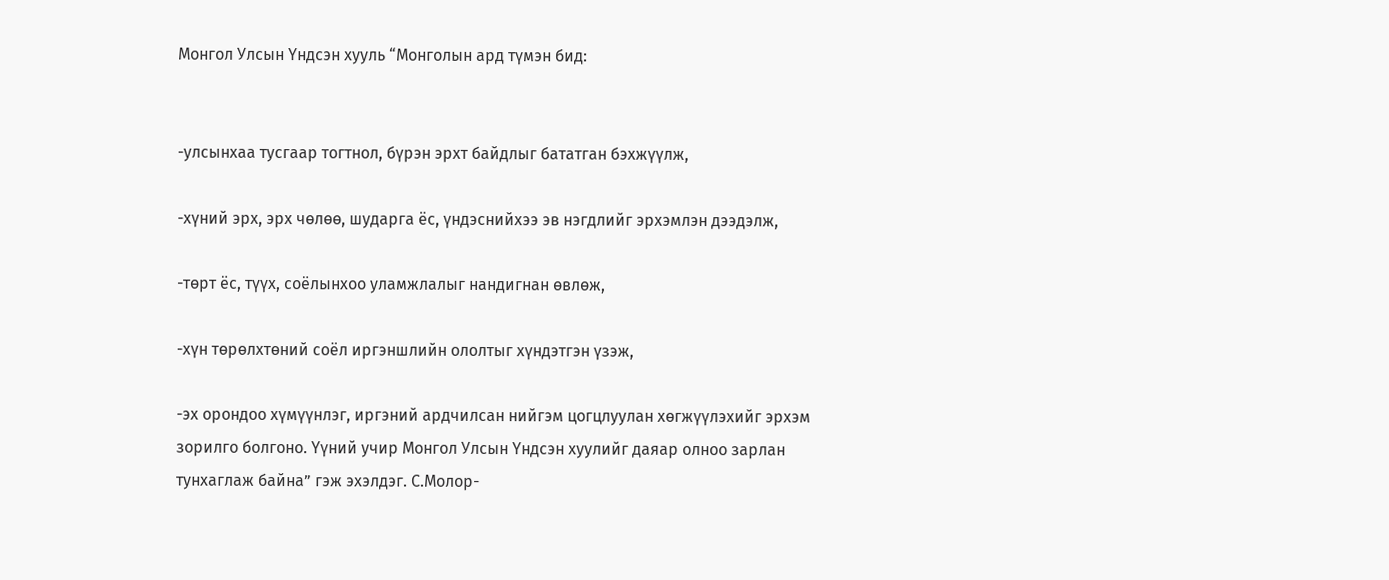Монгол Улсын Үндсэн хууль “Монголын ард түмэн бид:


-улсынхаа тусгаар тогтнол, бүрэн эрхт байдлыг бататган бэхжүүлж,

-хүний эрх, эрх чөлөө, шударга ёс, үндэснийхээ эв нэгдлийг эрхэмлэн дээдэлж,

-төрт ёс, түүх, соёлынхоо уламжлалыг нандигнан өвлөж,

-хүн төрөлхтөний соёл иргэншлийн ололтыг хүндэтгэн үзэж,

-эх орондоо хүмүүнлэг, иргэний ардчилсан нийгэм цогцлуулан хөгжүүлэхийг эрхэм зорилго болгоно. Үүний учир Монгол Улсын Үндсэн хуулийг даяар олноо зарлан тунхаглаж байна” гэж эхэлдэг. С.Молор-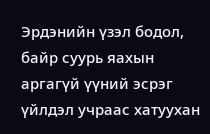Эрдэнийн үзэл бодол, байр суурь яахын аргагүй үүний эсрэг үйлдэл учраас хатуухан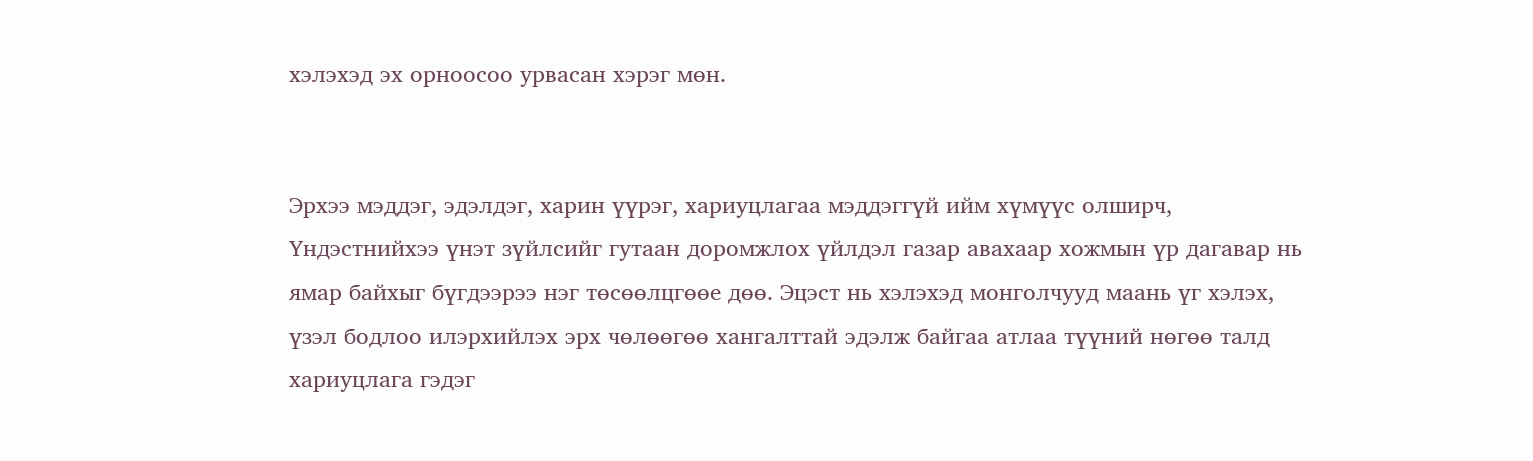хэлэхэд эх орноосоо урвасан хэрэг мөн.


Эрхээ мэддэг, эдэлдэг, харин үүрэг, хариуцлагаа мэддэггүй ийм хүмүүс олширч, Үндэстнийхээ үнэт зүйлсийг гутаан доромжлох үйлдэл газар авахаар хожмын үр дагавар нь ямар байхыг бүгдээрээ нэг төсөөлцгөөе дөө. Эцэст нь хэлэхэд монголчууд маань үг хэлэх, үзэл бодлоо илэрхийлэх эрх чөлөөгөө хангалттай эдэлж байгаа атлаа түүний нөгөө талд хариуцлага гэдэг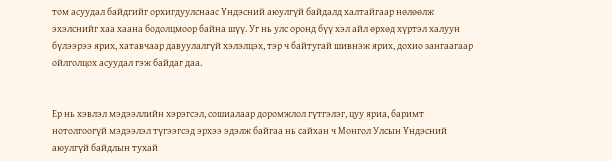том асуудал байдгийг орхигдуулснаас Үндэсний аюулгүй байдалд халтайгаар нөлөөлж эхэлснийг хаа хаана бодолцмоор байна шүү. Уг нь улс оронд бүү хэл айл өрхөд хүртэл халуун бүлээрээ ярих, хатавчаар давуулалгүй хэлэлцэх, тэр ч байтугай шивнэж ярих, дохио зангаагаар ойлголцох асуудал гэж байдаг даа.


Ер нь хэвлэл мэдээллийн хэрэгсэл, сошиалаар доромжлол гүтгэлэг, цуу яриа, баримт нотолгоогүй мэдээлэл түгээгсэд эрхээ эдэлж байгаа нь сайхан ч Монгол Улсын Үндэсний аюулгүй байдлын тухай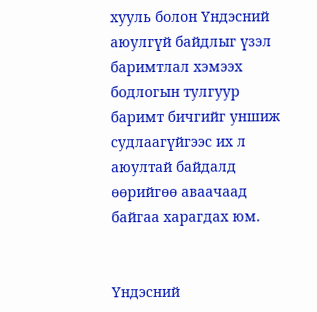хууль болон Үндэсний аюулгүй байдлыг үзэл баримтлал хэмээх бодлогын тулгуур баримт бичгийг уншиж судлаагүйгээс их л аюултай байдалд өөрийгөө аваачаад байгаа харагдах юм.


Үндэсний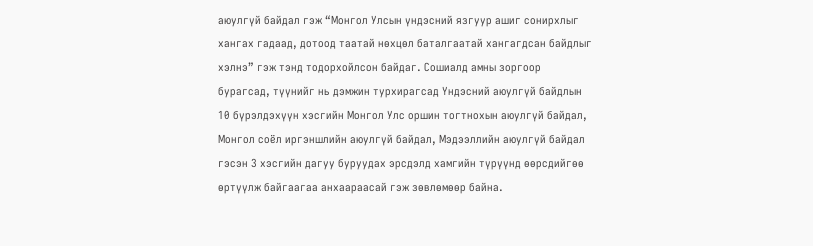аюулгүй байдал гэж “Монгол Улсын үндэсний язгуур ашиг сонирхлыг хангах гадаад, дотоод таатай нөхцөл баталгаатай хангагдсан байдлыг хэлнэ” гэж тэнд тодорхойлсон байдаг. Сошиалд амны зоргоор бурагсад, түүнийг нь дэмжин турхирагсад Үндэсний аюулгүй байдлын 10 бүрэлдэхүүн хэсгийн Монгол Улс оршин тогтнохын аюулгүй байдал, Монгол соёл иргэншлийн аюулгүй байдал, Мэдээллийн аюулгүй байдал гэсэн 3 хэсгийн дагуу буруудах эрсдэлд хамгийн түрүүнд өөрсдийгөө өртүүлж байгаагаа анхаараасай гэж зөвлөмөөр байна.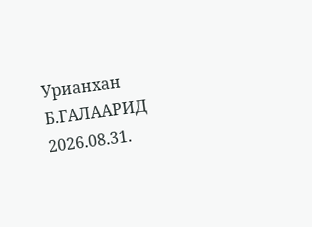Урианхан Б.ГАЛААРИД 2026.08.31.